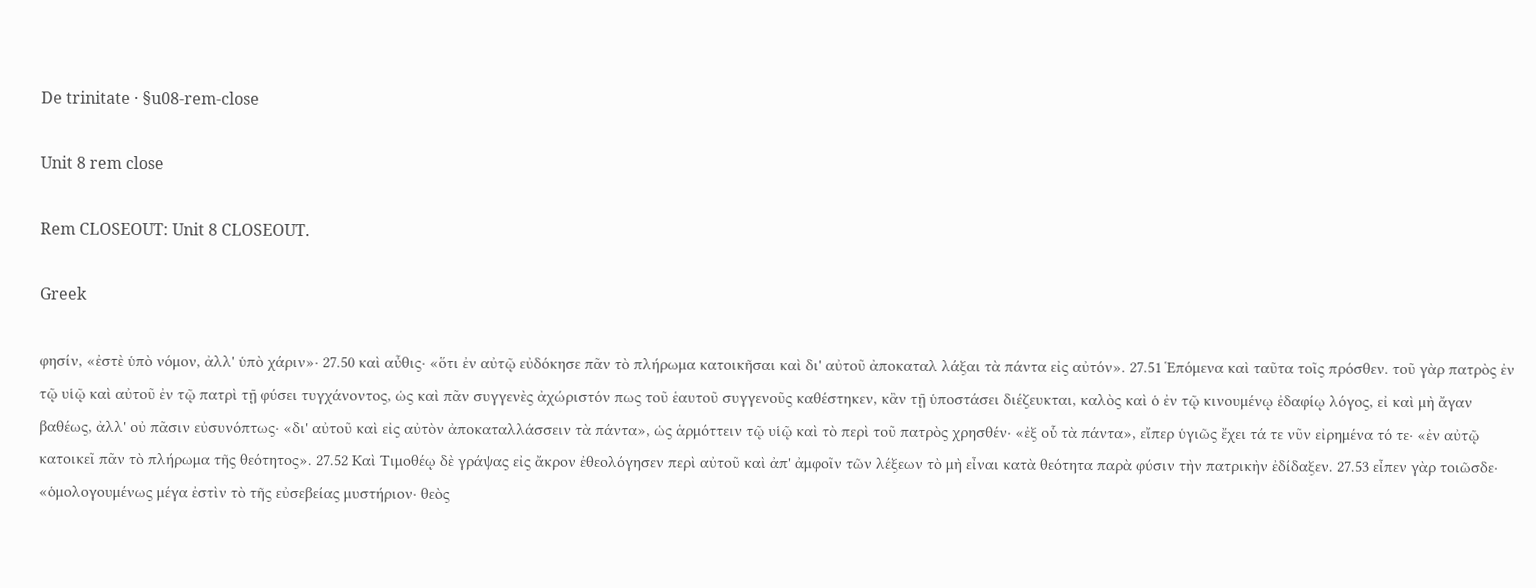De trinitate · §u08-rem-close

Unit 8 rem close

Rem CLOSEOUT: Unit 8 CLOSEOUT.

Greek

φησίν, «ἐστὲ ὑπὸ νόμον, ἀλλ' ὑπὸ χάριν»· 27.50 καὶ αὖθις· «ὅτι ἐν αὐτῷ εὐδόκησε πᾶν τὸ πλήρωμα κατοικῆσαι καὶ δι' αὐτοῦ ἀποκαταλ λάξαι τὰ πάντα εἰς αὐτόν». 27.51 Ἑπόμενα καὶ ταῦτα τοῖς πρόσθεν. τοῦ γὰρ πατρὸς ἐν τῷ υἱῷ καὶ αὐτοῦ ἐν τῷ πατρὶ τῇ φύσει τυγχάνοντος, ὡς καὶ πᾶν συγγενὲς ἀχώριστόν πως τοῦ ἑαυτοῦ συγγενοῦς καθέστηκεν, κἂν τῇ ὑποστάσει διέζευκται, καλὸς καὶ ὁ ἐν τῷ κινουμένῳ ἐδαφίῳ λόγος, εἰ καὶ μὴ ἄγαν βαθέως, ἀλλ' οὐ πᾶσιν εὐσυνόπτως· «δι' αὐτοῦ καὶ εἰς αὐτὸν ἀποκαταλλάσσειν τὰ πάντα», ὡς ἁρμόττειν τῷ υἱῷ καὶ τὸ περὶ τοῦ πατρὸς χρησθέν· «ἐξ οὗ τὰ πάντα», εἴπερ ὑγιῶς ἔχει τά τε νῦν εἰρημένα τό τε· «ἐν αὐτῷ κατοικεῖ πᾶν τὸ πλήρωμα τῆς θεότητος». 27.52 Καὶ Τιμοθέῳ δὲ γράψας εἰς ἄκρον ἐθεολόγησεν περὶ αὐτοῦ καὶ ἀπ' ἀμφοῖν τῶν λέξεων τὸ μὴ εἶναι κατὰ θεότητα παρὰ φύσιν τὴν πατρικὴν ἐδίδαξεν. 27.53 εἶπεν γὰρ τοιῶσδε· «ὁμολογουμένως μέγα ἐστὶν τὸ τῆς εὐσεβείας μυστήριον· θεὸς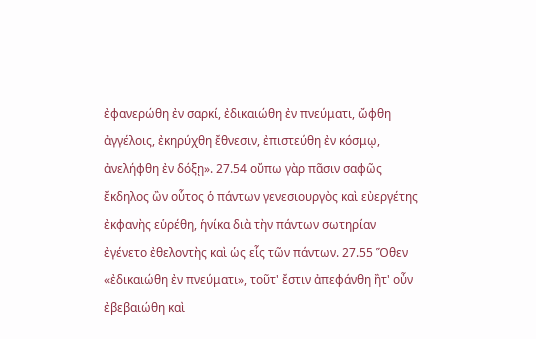ἐφανερώθη ἐν σαρκί, ἐδικαιώθη ἐν πνεύματι, ὤφθη ἀγγέλοις, ἐκηρύχθη ἔθνεσιν, ἐπιστεύθη ἐν κόσμῳ, ἀνελήφθη ἐν δόξῃ». 27.54 οὔπω γὰρ πᾶσιν σαφῶς ἔκδηλος ὢν οὗτος ὁ πάντων γενεσιουργὸς καὶ εὐεργέτης ἐκφανὴς εὑρέθη, ἡνίκα διὰ τὴν πάντων σωτηρίαν ἐγένετο ἐθελοντὴς καὶ ὡς εἷς τῶν πάντων. 27.55 Ὅθεν «ἐδικαιώθη ἐν πνεύματι», τοῦτ' ἔστιν ἀπεφάνθη ἢτ' οὖν ἐβεβαιώθη καὶ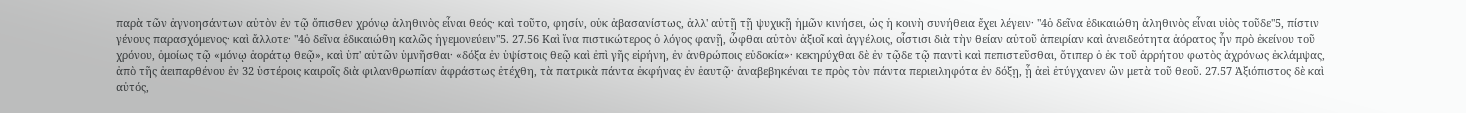παρὰ τῶν ἀγνοησάντων αὐτὸν ἐν τῷ ὄπισθεν χρόνῳ ἀληθινὸς εἶναι θεός· καὶ τοῦτο, φησίν, οὐκ ἀβασανίστως, ἀλλ' αὐτῇ τῇ ψυχικῇ ἡμῶν κινήσει, ὡς ἡ κοινὴ συνήθεια ἔχει λέγειν· "4ὁ δεῖνα ἐδικαιώθη ἀληθινὸς εἶναι υἱὸς τοῦδε"5, πίστιν γένους παρασχόμενος· καὶ ἄλλοτε· "4ὁ δεῖνα ἐδικαιώθη καλῶς ἡγεμονεύειν"5. 27.56 Καὶ ἵνα πιστικώτερος ὁ λόγος φανῇ, ὦφθαι αὐτὸν ἀξιοῖ καὶ ἀγγέλοις, οἷστισι διὰ τὴν θείαν αὐτοῦ ἀπειρίαν καὶ ἀνειδεότητα ἀόρατος ἦν πρὸ ἐκείνου τοῦ χρόνου, ὁμοίως τῷ «μόνῳ ἀοράτῳ θεῷ», καὶ ὑπ' αὐτῶν ὑμνῆσθαι· «δόξα ἐν ὑψίστοις θεῷ καὶ ἐπὶ γῆς εἰρήνη, ἐν ἀνθρώποις εὐδοκία»· κεκηρύχθαι δὲ ἐν τῷδε τῷ παντὶ καὶ πεπιστεῦσθαι, ὅτιπερ ὁ ἐκ τοῦ ἀρρήτου φωτὸς ἀχρόνως ἐκλάμψας, ἀπὸ τῆς ἀειπαρθένου ἐν 32 ὑστέροις καιροῖς διὰ φιλανθρωπίαν ἀφράστως ἐτέχθη, τὰ πατρικὰ πάντα ἐκφήνας ἐν ἑαυτῷ· ἀναβεβηκέναι τε πρὸς τὸν πάντα περιειληφότα ἐν δόξῃ, ᾗ ἀεὶ ἐτύγχανεν ὢν μετὰ τοῦ θεοῦ. 27.57 Ἀξιόπιστος δὲ καὶ αὐτός,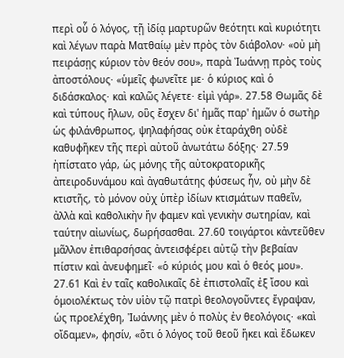περὶ οὗ ὁ λόγος, τῇ ἰδίᾳ μαρτυρῶν θεότητι καὶ κυριότητι καὶ λέγων παρὰ Ματθαίῳ μὲν πρὸς τὸν διάβολον· «οὐ μὴ πειράσῃς κύριον τὸν θεόν σου», παρὰ Ἰωάννῃ πρὸς τοὺς ἀποστόλους· «ὑμεῖς φωνεῖτε με· ὁ κύριος καὶ ὁ διδάσκαλος· καὶ καλῶς λέγετε· εἰμὶ γάρ». 27.58 Θωμᾶς δὲ καὶ τύπους ἥλων, οὓς ἔσχεν δι' ἡμᾶς παρ' ἡμῶν ὁ σωτὴρ ὡς φιλάνθρωπος, ψηλαφήσας οὐκ ἐταράχθη οὐδὲ καθυφῆκεν τῆς περὶ αὐτοῦ ἀνωτάτω δόξης· 27.59 ἠπίστατο γάρ, ὡς μόνης τῆς αὐτοκρατορικῆς ἀπειροδυνάμου καὶ ἀγαθωτάτης φύσεως ἦν, οὐ μὴν δὲ κτιστῆς, τὸ μόνον οὐχ ὑπὲρ ἰδίων κτισμάτων παθεῖν, ἀλλὰ καὶ καθολικὴν ἥν φαμεν καὶ γενικὴν σωτηρίαν, καὶ ταύτην αἰωνίως, δωρήσασθαι. 27.60 τοιγάρτοι κἀντεῦθεν μᾶλλον ἐπιθαρσήσας ἀντεισφέρει αὐτῷ τὴν βεβαίαν πίστιν καὶ ἀνευφημεῖ· «ὁ κύριός μου καὶ ὁ θεός μου». 27.61 Καὶ ἐν ταῖς καθολικαῖς δὲ ἐπιστολαῖς ἐξ ἴσου καὶ ὁμοιολέκτως τὸν υἱὸν τῷ πατρὶ θεολογοῦντες ἔγραψαν, ὡς προελέχθη, Ἰωάννης μὲν ὁ πολὺς ἐν θεολόγοις· «καὶ οἴδαμεν», φησίν, «ὅτι ὁ λόγος τοῦ θεοῦ ἥκει καὶ ἔδωκεν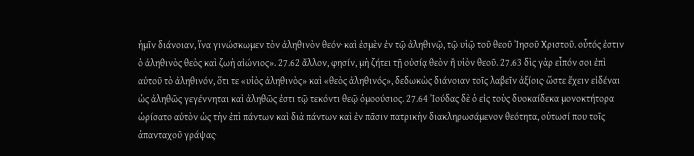ἡμῖν διάνοιαν, ἵνα γινώσκωμεν τὸν ἀληθινὸν θεόν· καὶ ἐσμὲν ἐν τῷ ἀληθινῷ, τῷ υἱῷ τοῦ θεοῦ Ἰησοῦ Χριστοῦ. οὗτός ἐστιν ὁ ἀληθινὸς θεὸς καὶ ζωὴ αἰώνιος». 27.62 ἄλλον, φησίν, μὴ ζήτει τῇ οὐσίᾳ θεὸν ἢ υἱὸν θεοῦ. 27.63 δὶς γὰρ εἶπόν σοι ἐπὶ αὐτοῦ τὸ ἀληθινόν, ὅτι τε «υἱὸς ἀληθινὸς» καὶ «θεὸς ἀληθινός», δεδωκὼς διάνοιαν τοῖς λαβεῖν ἀξίοις· ὥστε ἔχειν εἰδέναι ὡς ἀληθῶς γεγέννηται καὶ ἀληθῶς ἐστι τῷ τεκόντι θεῷ ὁμοούσιος. 27.64 Ἰούδας δὲ ὁ εἰς τοὺς δυοκαίδεκα μονοκτήτορα ὡρίσατο αὐτὸν ὡς τὴν ἐπὶ πάντων καὶ διὰ πάντων καὶ ἐν πᾶσιν πατρικὴν διακληρωσάμενον θεότητα, οὑτωσί που τοῖς ἁπανταχοῦ γράψας·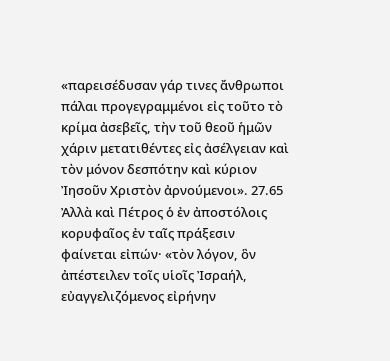«παρεισέδυσαν γάρ τινες ἄνθρωποι πάλαι προγεγραμμένοι εἰς τοῦτο τὸ κρίμα ἀσεβεῖς, τὴν τοῦ θεοῦ ἡμῶν χάριν μετατιθέντες εἰς ἀσέλγειαν καὶ τὸν μόνον δεσπότην καὶ κύριον Ἰησοῦν Χριστὸν ἀρνούμενοι». 27.65 Ἀλλὰ καὶ Πέτρος ὁ ἐν ἀποστόλοις κορυφαῖος ἐν ταῖς πράξεσιν φαίνεται εἰπών· «τὸν λόγον, ὃν ἀπέστειλεν τοῖς υἱοῖς Ἰσραήλ, εὐαγγελιζόμενος εἰρήνην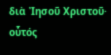διὰ Ἰησοῦ Χριστοῦ· οὗτός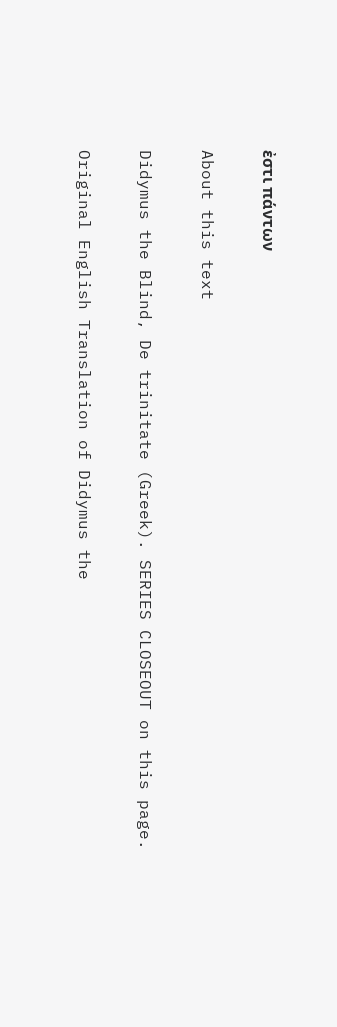ἐστι πάντων

About this text

Didymus the Blind, De trinitate (Greek). SERIES CLOSEOUT on this page.

Original English Translation of Didymus the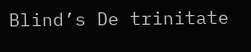Blind’s De trinitate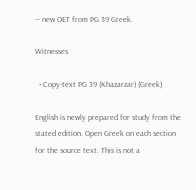— new OET from PG 39 Greek.

Witnesses

  • Copy-text PG 39 (Khazarzar) (Greek)

English is newly prepared for study from the stated edition. Open Greek on each section for the source text. This is not a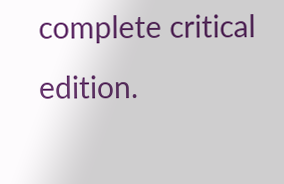complete critical edition.